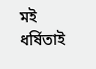মই ধৰ্ষিতাই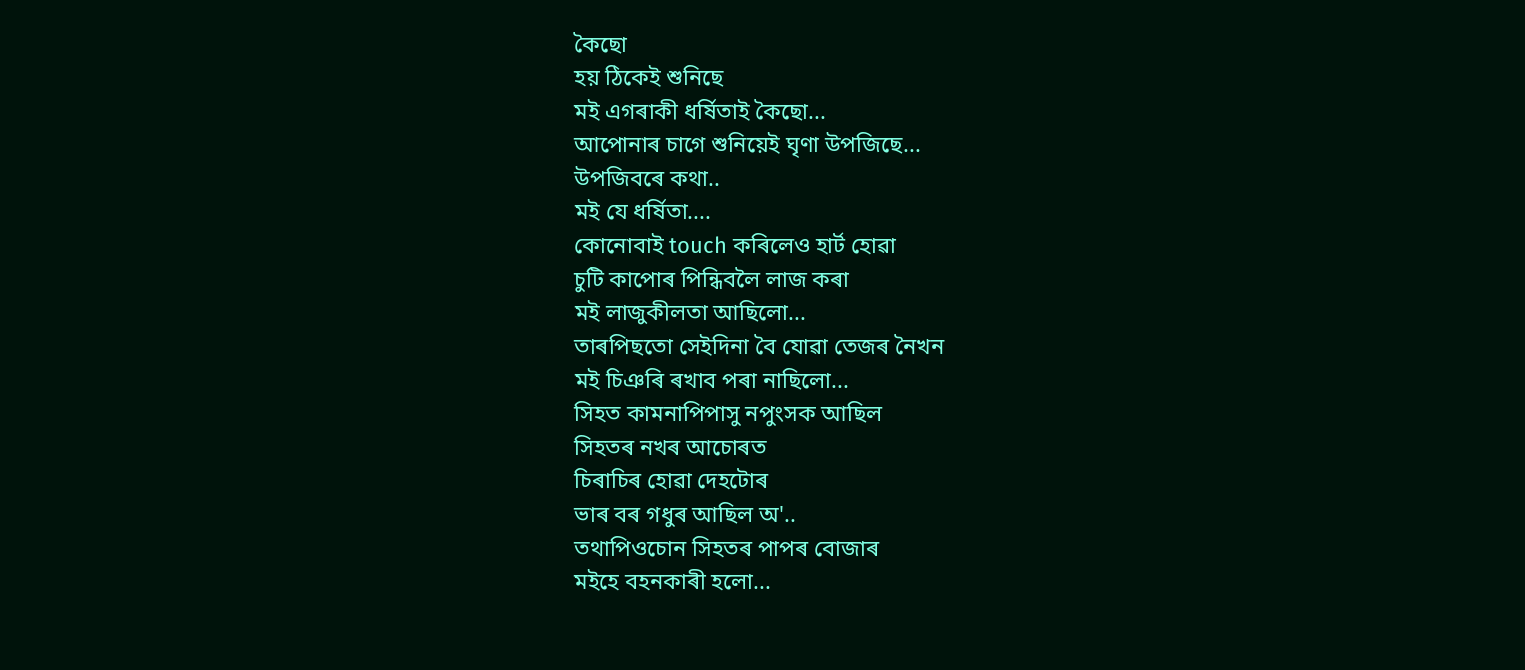কৈছো
হয় ঠিকেই শুনিছে
মই এগৰাকী ধৰ্ষিতাই কৈছো...
আপোনাৰ চাগে শুনিয়েই ঘৃণা উপজিছে...
উপজিবৰে কথা..
মই যে ধৰ্ষিতা....
কোনোবাই touch কৰিলেও হাৰ্ট হোৱা
চুটি কাপোৰ পিন্ধিবলৈ লাজ কৰা
মই লাজুকীলতা আছিলো...
তাৰপিছতো সেইদিনা বৈ যোৱা তেজৰ নৈখন
মই চিঞৰি ৰখাব পৰা নাছিলো...
সিহত কামনাপিপাসু নপুংসক আছিল
সিহতৰ নখৰ আচোৰত
চিৰাচিৰ হোৱা দেহটোৰ
ভাৰ বৰ গধুৰ আছিল অ'..
তথাপিওচোন সিহতৰ পাপৰ বোজাৰ
মইহে বহনকাৰী হলো...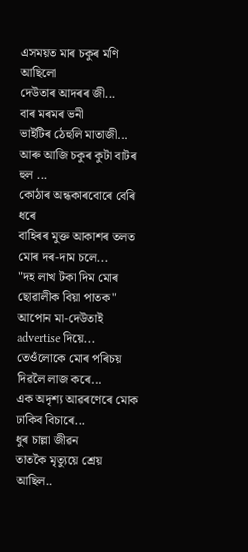এসময়ত মাৰ চকুৰ মণি আছিলো
দেউতাৰ আদৰৰ জী...
বাৰ মৰমৰ ভনী
ভাইটিৰ ঠেহুলি মাতাজী...
আৰু আজি চকুৰ কুটা বাটৰ হুল ...
কোঠাৰ অন্ধকাৰবোৰে বেৰি ধৰে
বাহিৰৰ মুক্ত আকাশৰ তলত মোৰ দৰ-দাম চলে...
"দহ লাখ টকা দিম মোৰ ছোৱালীক বিয়া পাতক"
আপোন মা-দেউতাই advertise দিয়ে...
তেওঁলোকে মোৰ পৰিচয় দিৱলৈ লাজ কৰে...
এক অদৃশ্য আৱৰণেৰে মোক ঢাকিব বিচাৰে...
ধুৰ চাল্লা জীৱন
তাতকৈ মৃত্যুয়ে শ্ৰেয় আছিল..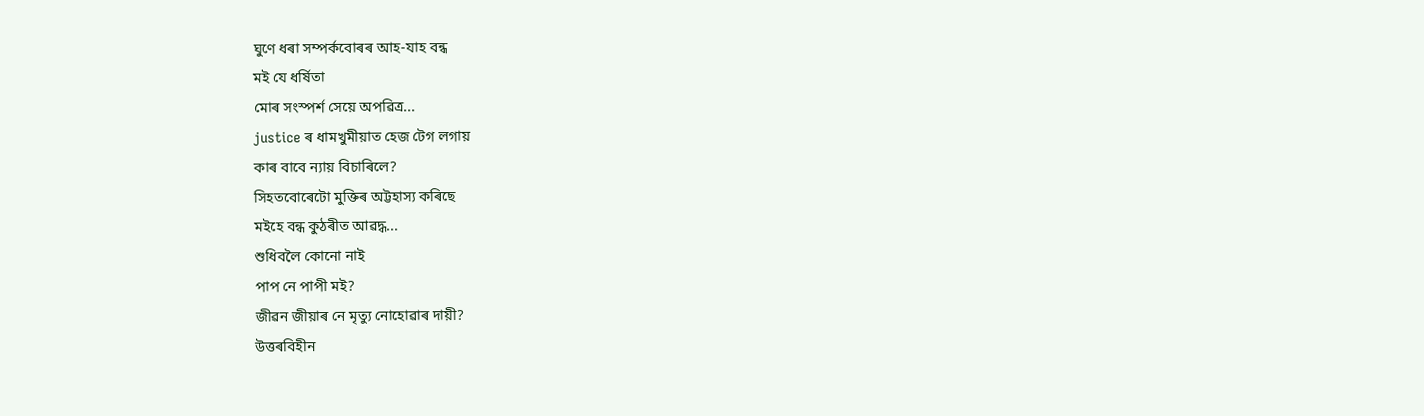ঘুণে ধৰা সম্পৰ্কবোৰৰ আহ-যাহ বন্ধ
মই যে ধৰ্ষিতা
মোৰ সংস্পৰ্শ সেয়ে অপৱিত্ৰ...
justice ৰ ধামখুমীয়াত হেজ টেগ লগায়
কাৰ বাবে ন্যায় বিচাৰিলে?
সিহতবোৰেটো মুক্তিৰ অট্টহাস্য কৰিছে
মইহে বন্ধ কুঠৰীত আৱদ্ধ...
শুধিবলৈ কোনো নাই
পাপ নে পাপী মই?
জীৱন জীয়াৰ নে মৃত্যু নোহোৱাৰ দায়ী?
উত্তৰবিহীন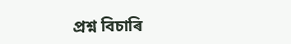প্ৰশ্ন বিচাৰি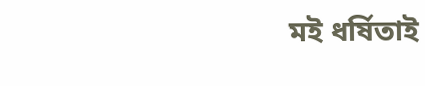মই ধৰ্ষিতাই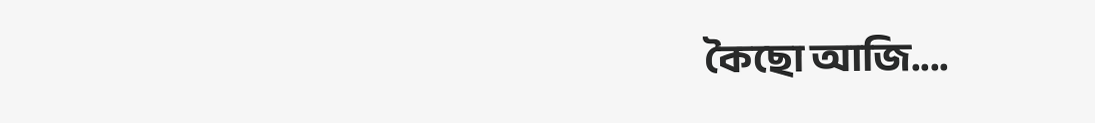কৈছো আজি....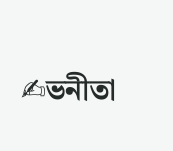✍ভনীতা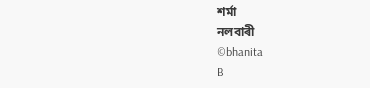শৰ্মা
নলবাৰী
©bhanita
B